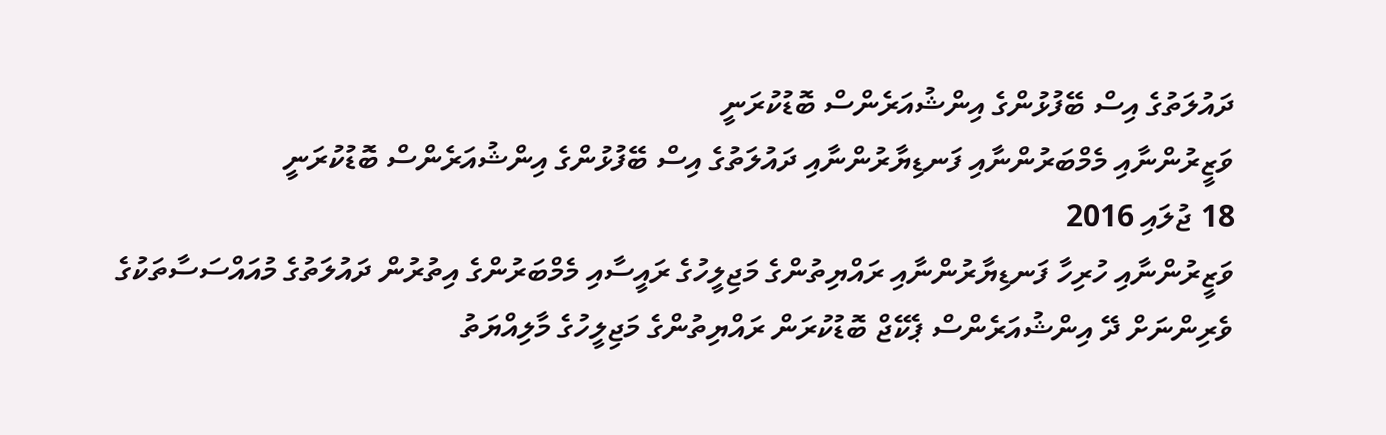ދައުލަތުގެ އިސް ބޭފުޅުންގެ އިންޝުއަރެންސް ބޮޑުކުރަނީ
ވަޒީރުންނާއި މެމްބަރުންނާއި ފަނޑިޔާރުންނާއި ދައުލަތުގެ އިސް ބޭފުޅުންގެ އިންޝުއަރެންސް ބޮޑުކުރަނީ
18 ޖުލައި 2016
ވަޒީރުންނާއި ހުރިހާ ފަނޑިޔާރުންނާއި ރައްޔިތުންގެ މަޖިލީހުގެ ރައީސާއި މެމްބަރުންގެ އިތުރުން ދައުލަތުގެ މުއައްސަސާތަކުގެ ވެރިންނަށް ދޭ އިންޝުއަރެންސް ޕެކޭޖް ބޮޑުކުރަން ރައްޔިތުންގެ މަޖިލީހުގެ މާލިއްޔަތު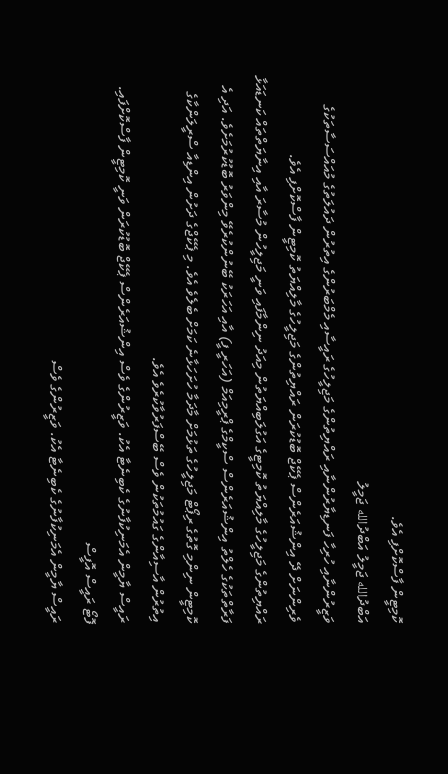ކޮމިޓީން ފާސްކޮށްފި އެވެ.
އަބްދުالله ޖަމީލު އަބްދުالله ޖަމީލު
ވަޒީރުންނާއި ހުރިހާ ފަނޑިޔާރުންނާއި ރައްޔިތުންގެ މަޖިލީހުގެ ރައީސާއި މެމްބަރުންގެ އިތުރުން ދައުލަތުގެ މުއައްސަސާތަކުގެ ވެރިންނަށް ދޭ އިންޝުއަރެންސް ޕެކޭޖް ބޮޑުކުރަން ރައްޔިތުންގެ މަޖިލީހުގެ މާލިއްޔަތު ކޮމިޓީން ފާސްކޮށްފި އެވެ.
ރައްޔިތުންގެ މަޖިލީހުގެ މާލިއްޔަތު ކޮމިޓީގެ އަގުލަބިއްޔަތުން މިއަދު ނިންމާފައި ވަނީ މަޖިލީހުން މުސާރަ އާއި އިނާޔަތްތައް ކަނޑައަޅާ ފަރާތްތަކުގެ ހެލްތު އިންޝުއަރެންސް ސްކީމްގެ ޕްރީމިއަމް (އަހަރީ ފީ) އާއި އަހަރަކު ބޭނުންކުރެވޭ މިންވަރު ބޮޑުކުރުމަށެވެ. އަދި އެ ކޮމިޓީން ނިންމި ގޮތުގެ ރިޕޯޓް މަޖިލީހުގެ ތަޅުމަށް މާދަމާ ހުށަހަޅާނެ ކަމަށް ބެލެވެ އެވެ. މި ޕެކޭޖްގެ ދަށުން އިންޑިއާ ސްރީލަންކާގެ އިތުރުން އާސިއާންގެ ގައުމުތަކުން ވެސް ބޭސްފަރުވާކުރެވެ އެވެ.
ރައީސް ޔާމީން އެމަނިކުފާނުގެ ކެބިނެޓާ އެކު. ވަޒީރުންގެ ވެސް އިންޝުއަރެންސް ޕެކޭޖް ބޮޑުކުރަން ވަނީ ކޮމިޓީން ފާސްކޮށްފައި. ފޮޓޯ ރައީސް އޮފީސް
ރައީސް ޔާމީން އެމަނިކުފާނުގެ ކެބިނެޓާ އެކު. ވަޒީރުންގެ ވެސް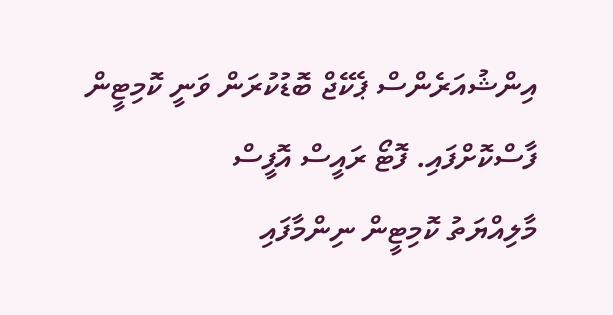އިންޝުއަރެންސް ޕެކޭޖް ބޮޑުކުރަން ވަނީ ކޮމިޓީން ފާސްކޮށްފައި. ފޮޓޯ ރައީސް އޮފީސް
މާލިއްޔަތު ކޮމިޓީން ނިންމާފައި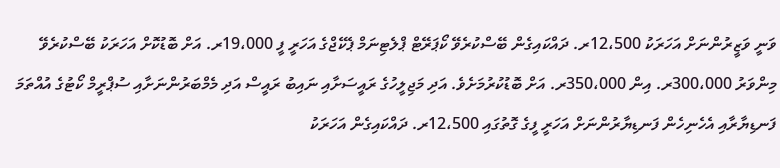ވަނީ ވަޒީރުންނަށް އަހަރަކު 12،500ރ. ދައްކައިގެން ބޭސްކުރެވޭ ކޯޕަރޭޓް ޕްލެޓިނަމް ޕެކޭޖްގެ އަހަރީ ފީ 19،000ރ. އަށް ބޮޑުކޮށް އަހަރަކު ބޭސްކުރެވޭ މިންވަރު 300،000ރ. އިން 350،000ރ. އަށް ބޮޑުކުރުމަށެވެ. އަދި މަޖިލީހުގެ ރައީސަށާއި ނައިބު ރައީސް އަދި މެމްބަރުންނަށާއި ސުޕްރީމް ކޯޓުގެ އުއްތަމަ ފަނޑިޔާރާއި އެހެނިހެން ފަނޑިޔާރުންނަށް އަހަރީ ފީގެ ގޮތުގައި 12،500ރ. ދައްކައިގެން އަހަރަކު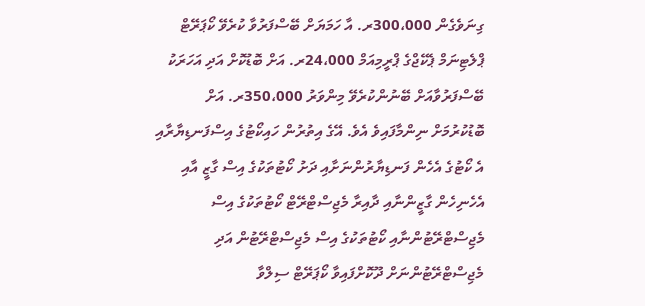ގިނަވެގެން 300،000ރ. އާ ހަމަޔަށް ބޭސްފަރުވާ ކުރެވޭ ކޯޕަރޭޓް ޕްލެޓިނަމް ޕެކޭޖްގެ ޕްރީމިއަމް 24،000ރ. އަށް ބޮޑުކޮށް އަދި އަހަރަކު ބޭސްފަރުވާއަށް ބޭނުންކުރެވޭ މިންވަރު 350،000ރ. އަށް ބޮޑުކުރުމަށް ނިންމާފައިވެ އެވެ. އޭގެ އިތުރުން ހައިކޯޓުގެ އިސްފަނޑިޔާރާއި އެ ކޯޓުގެ އެހެން ފަނޑިޔާރުންނަށާއި ދަށު ކޯޓުތަކުގެ އިސް ގާޒީ އާއި އެހެނިހެން ގާޒީންނާއި ދާއިރާ މެޖިސްޓްރޭޓް ކޯޓުތަކުގެ އިސް މެޖިސްޓްރޭޓުންނާއި ކޯޓުތަކުގެ އިސް މެޖިސްޓްރޭޓުން އަދި މެޖިސްޓްރޭޓުންނަށް ދޫކޮށްފައިވާ ކޯޕަރޭޓް ސިލްވާ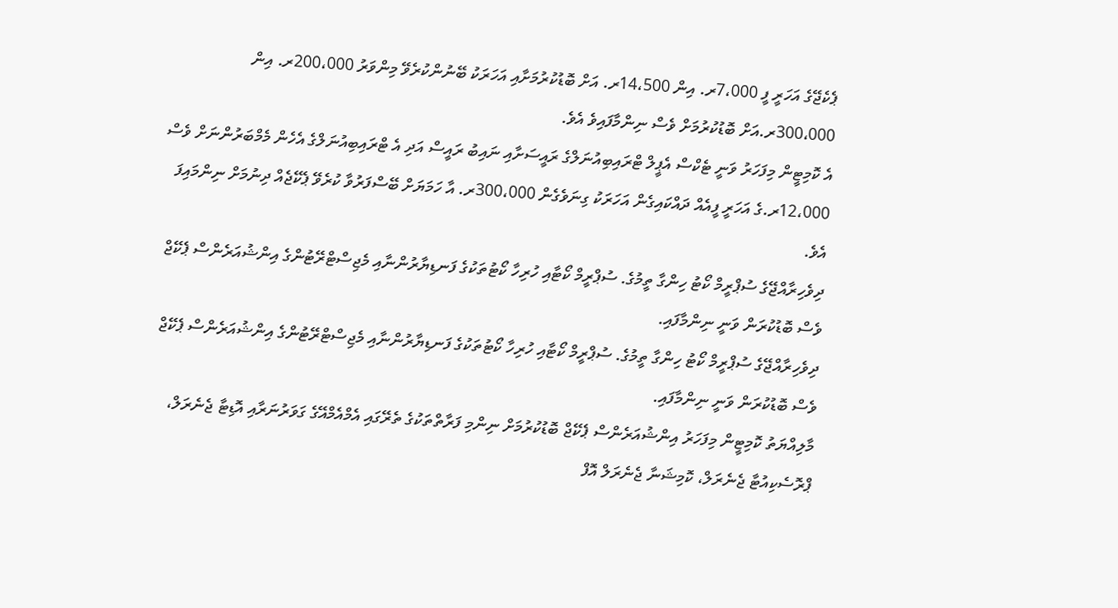ޕެކެޖޭގެ އަހަރީ ފީ 7،000ރ. އިން 14،500ރ. އަށް ބޮޑުކުރުމަށާއި އަހަރަކު ބޭނުންކުރެވޭ މިންވަރު 200،000ރ. އިން 300،000ރ.އަށް ބޮޑުކުރުމަށް ވެސް ނިންމާފައިވެ އެވެ.
އެ ކޮމިޓީން މިފަހަރު ވަނީ ޓެކްސް އެޕީލް ޓްރައިބިއުނަލްގެ ރައީސަށާއި ނައިބު ރައީސް އަދި އެ ޓްރައިބިއުނަލްގެ އެހެން މެމްބަރުންނަށް ވެސް 12،000ރ.ގެ އަހަރީ ފީއެއް ދައްކައިގެން އަހަރަކު ގިނަވެގެން 300،000ރ. އާ ހަމަޔަށް ބޭސްފަރުވާ ކުރެވޭ ޕެކޭޖެއް ދިނުމަށް ނިންމައިފަ އެވެ.
ދިވެހިރާއްޖޭގެ ސުޕްރީމް ކޯޓު ހިންގާ ތީމުގެ. ސުޕްރީމް ކޯޓާއި ހުރިހާ ކޯޓުތަކުގެ ފަނޑިޔާރުންނާއި މެޖިސްޓްރޭޓުންގެ އިންޝުއަރެންސް ޕެކޭޖް ވެސް ބޮޑުކުރަން ވަނީ ނިންމާފައި.
ދިވެހިރާއްޖޭގެ ސުޕްރީމް ކޯޓު ހިންގާ ތީމުގެ. ސުޕްރީމް ކޯޓާއި ހުރިހާ ކޯޓުތަކުގެ ފަނޑިޔާރުންނާއި މެޖިސްޓްރޭޓުންގެ އިންޝުއަރެންސް ޕެކޭޖް ވެސް ބޮޑުކުރަން ވަނީ ނިންމާފައި.
މާލިއްޔަތު ކޮމިޓީން މިފަހަރު އިންޝުއަރެންސް ޕެކޭޖް ބޮޑުކުރުމަށް ނިންމި ފަރާތްތަކުގެ ތެރޭގައި އެމްއެމްއޭގެ ގަވަރުނަރާއި އޮޑިޓާ ޖެނެރަލް، ޕްރޮސެކިއުޓާ ޖެނެރަލް، ކޮމިޝަނާ ޖެނެރަލް އޮފް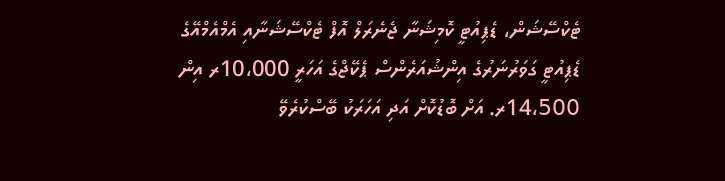ޓެކްސޭޝަން، ޑެޕިއުޓީ ކޮމިޝަނާ ޖެނެރަލް އޮފް ޓެކްސޭޝަނާއި އެމްއެމްއޭގެ ޑެޕިއުޓީ ގަވަރުނަރުގެ އިންޝުއަރެންސް ޕެކޭޖްގެ އަހަރީ 10،000ރ އިން 14،500ރ. އަށް ބޮޑުކޮށް އަދި އަހަރަކު ބޭސްކުރެވޭ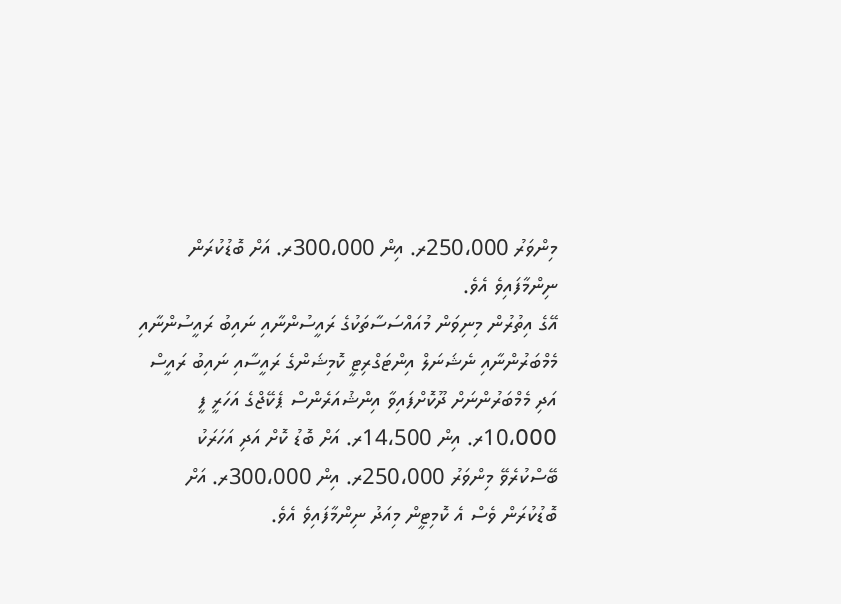މިންވަރު 250،000ރ. އިން 300،000ރ. އަށް ބޮޑުކުރަން ނިންމާފައިވެ އެވެ.
އޭގެ އިތުރުން މިނިވަން މުއައްސަސާތަކުގެ ރައީސުންނާއި ނައިބު ރައީސުންނާއި މެމްބަރުންނާއި ނެޝަނަލް އިންޓަގްރިޓީ ކޮމިޝަންގެ ރައީސާއި ނައިބު ރައީސް އަދި މެމްބަރުންނަށް ދޫކޮށްފައިވާ އިންޝުއަރެންސް ޕެކޭޖްގެ އަހަރީ ފީ 10،000ރ. އިން 14،500ރ. އަށް ބޮޑު ކޮށް އަދި އަހަރަކު ބޭސްކުރެވޭ މިންވަރު 250،000ރ. އިން 300،000ރ. އަށް ބޮޑުކުރަން ވެސް އެ ކޮމިޓީން މިއަދު ނިންމާފައިވެ އެވެ.